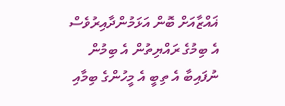ޣައްޒާއަށް ބޮން އަޅަމުންދާއިރުވެސް އެ ބިމުގެ ރައްޔިތުން އެ ބިމުން ނުފައިބާ އެ ތިބީ އެ މީހުންގެ ބިމާއި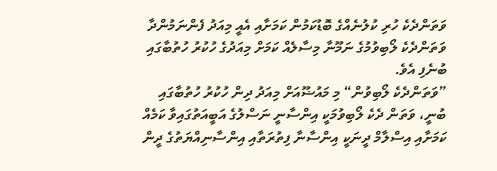ވަތަންދެކެ ހުރި ކުލުނެއްގެ ބޮޑުކަމުން ކަމަށާއި އެއީ މިއަދު ފެންނަމުންދާ ވަތަންދެކެ ލޯބިވުމުގެ ނަމޫނާ މިސާލެއް ކަމަށް މިއަދުގެ ހުކުރު ހުތުބާގައި ބުނެފި އެވެ.
”ވަތަންދެކެ ލޯބިވުން“ މި މައުޟޫއަށް މިއަދު ދިން ހުކުރު ހުތުބާގައި ބުނީ، ވަތަން ދެކެ ލޯބިވުމަކީ އިންސާނީ ނަސްލުގެ އަބީއަތުގައިވާ ކަމެއް ކަމަށާއި އިސްލާމް ދީނަކީ އިންސާނާ ފިތުރަތާއި އިންސާނިއްޔަތުގެ ދީން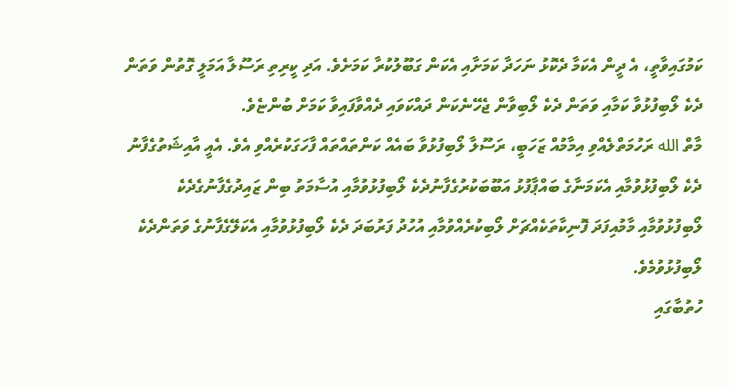ކަމުގައިވާތީ، އެ ދީން އެކަމާ ދެކޮޅު ނަހަދާ ކަމަށާއި އެކަން ގަބޫލުކުރާ ކަމަށެވެ. އަދި ކީރިތި ރަސޫލާ އަމަލީ ގޮތުން ވަތަން ދެކެ ލޯބިފުޅުވާ ކަމާއި ވަތަން ދެކެ ލޯބިވާން ޖެހޭނެކަން ދައްކަވައި ދެއްވާފައިވާ ކަމަށް ބުންޏެވެ.
މާތް الله ރަހުމަތްލެއްވި އިމާމުއް ޒަހަބީ، ރަސޫލާ ލޯބިފުޅުވާ ބައެއް ކަންތައްތައް ފާހަގަކުރެއްވި އެވެ. އެއީ އާއިޝަތުގެފާނު ދެކެ ލޯބިފުޅުވުމާއި އެކަމަނާގެ ބައްޕާފުޅު އަބޫބަކުރުގެފާނުދެކެ ލޯބިފުޅުވުމާއި އުސާމަތު ބިން ޒައިދުގެފާނުގެދެކެ ލޯބިފުޅުވުމާއި މާމުއިފަދަ ފޮނިކާތަކެއްޗަށް ލޯބިކުރެއްވުމާއި އުހުދު ފަރުބަދަ ދެކެ ލޯބިފުޅުވުމާއި އެކަލޭގެފާނުގެ ވަތަންދެކެ ލޯބިފުޅުވުމެވެ.
ހުތުބާގައި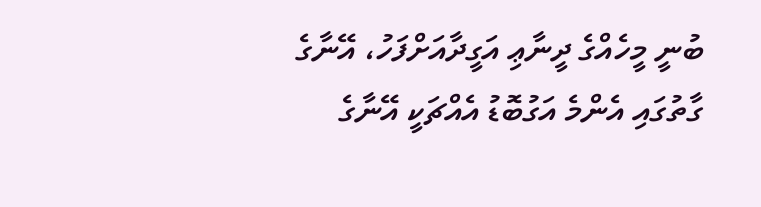ބުނީ މީހެއްގެ ދީނާޢި އަގީދާއަށްފަހު، އޭނާގެ ގާތުގައި އެންމެ އަގުބޮޑު އެއްޗަކީ އޭނާގެ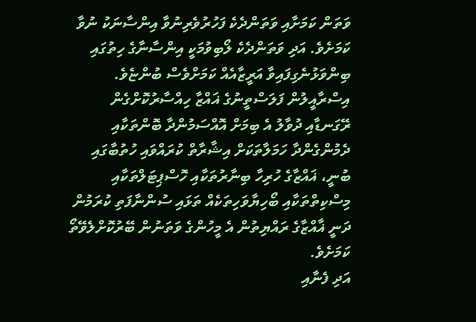ވަތަން ކަމަށާއި ވަތަންދެކެ ފަހުރުވެރިނުވާ އިންސާނަކު ނުވާ ކަމަށެވެ. އަދި ވަތަންދެކެ ލޯބިވުމަކީ އިންސާނާގެ ހިތުގައި ބިންވަޅުނެގިފައިވާ އަރީޒާއެއް ކަމަށްވެސް ބުންޏެވެ.
އިސްރާއީލުން ފަލަސްތީނުގެ ޣައްޒާ ހިއްސާރުކޮށްގެން ރޭގަނޑާއި ދުވާލު އެ ބިމަށް އޮއްސަމުންދާ ބޮންތަކާއި ދެމުންގެންދާ ހަމަލާތަކަށް އިޝާރާތް ކުރައްވައި ހުތުބާގައި ބުނީ، ޣައްޒާގެ ހުރިހާ ބިނާރުތަކާއި ހޮސްޕިޓަލްތަކާއި މިސްކިތްތަކާއި ބޯހިޔާވަހިތަކެއް ތަޅައި ސުންނާފަތި ކުރަމުން ދަނީ ޣާއްޒާގެ ރައްޔިތުން އެ މީހުންގެ ވަތަނުން ބޭރުކޮށްލެވޭތޯ ކަމަށެވެ.
އަދި ފެނާއި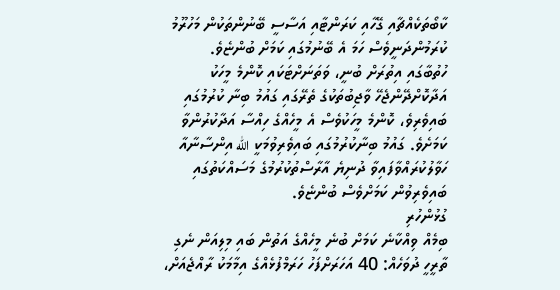ކާބޯތަކެއްޗާއި ގޭހާއި ކަރަންޓާއި އަސާސީ ބޭނުންތަކުން މަހުރޫމު ކުރަމުންދަނީވެސް ހަމަ އެ ބޭނުމުގައި ކަމަށް ބުންޏެވެ.
ހުތުބާގައި އިތުރަށް ބުނީ، ވަތަނަށްޓަކައި ކޮންމެ މީހަކު އަދާކޮށްދޭންޖެހޭ ވާޖިބުތަކުގެ ތެރޭގައި ގައުމު ބިނާ ކުރުމުގައި ބައިވެރިވެ، ކޮންމެ މީހަކުވެސް އެ މީހެއްގެ ހިއްސާ އަދާކުރުންވާ ކަމަށެވެ. ގައުމު ބިނާކުރުމުގައި ބައިވެރިވުމަކީ الله އިންސާނާއާ ހަވާލުކުރައްވާފައިވާ ދުނިޔެ އާރާސްތުކުރުމުގެ މަސައްކަތުގައި ބައިވެރިވުން ކަމަށްވެސް ބުންޏެވެ.
ގުޅުންހުރި
ބިމެއް ވިއްކާނެ ކަމަށް ބުނެ މީހެއްގެ އަތުން ބައި މިލިއަން ނެގި
ތާރީހީ ދުވަހެއް: 40 އަހަރަށްފަހު ހަރަމްފުޅެއްގެ އިމާމަކު ރާއްޖެއަށް،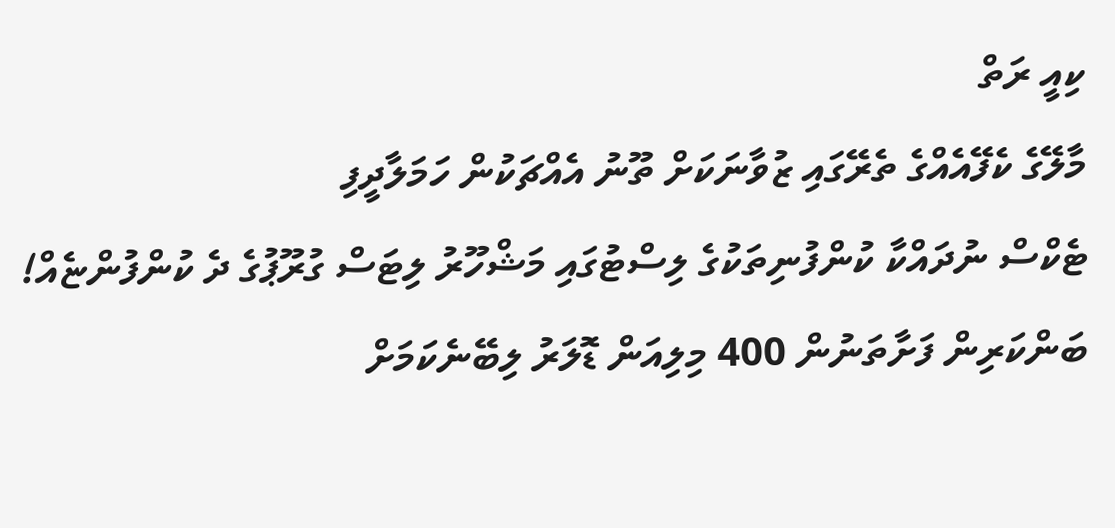ކިއީ ރަތް
މާލޭގެ ކެފޭއެއްގެ ތެރޭގައި ޒުވާނަކަށް ތޫނު އެއްޗަކުން ހަމަލާދީފި
ޓެކްސް ނުދައްކާ ކުންފުނިތަކުގެ ލިސްޓުގައި މަޝްހޫރު ލިޓަސް ގުރޫޕުގެ ދެ ކުންފުންޏެއް!
ބަންކަރިން ފަށާތަނުން 400 މިލިއަން ޑޮލަރު ލިބޭނެކަމަށް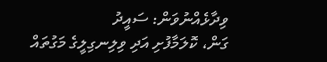ވިދާޅެއްނުވަން: ސައީދު
ގަން، ކޮލަމާފުށި އަދި ވިލިނގިލީގެ މަގުތައް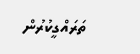ތަރައްގީކުރުން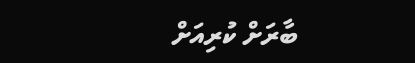ބާރަށް ކުރިއަށް